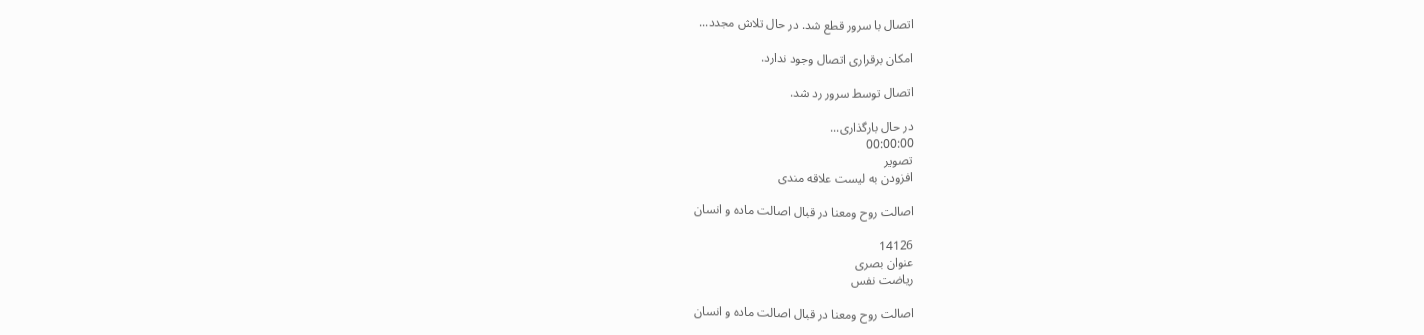اتصال با سرور قطع شد. در حال تلاش مجدد...

امکان برقراری اتصال وجود ندارد.

اتصال توسط سرور رد شد.

در حال بارگذاری...
00:00:00
تصویر
افزودن به لیست علاقه مندی

اصالت روح ومعنا در قبال اصالت ماده و انسان

14126
عنوان بصری
ریاضت نفس

اصالت روح ومعنا در قبال اصالت ماده و انسان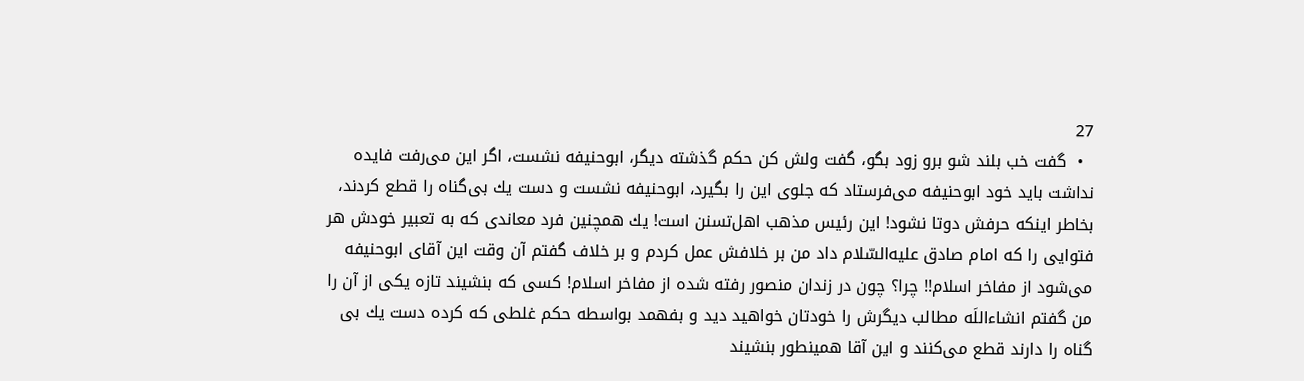27
  •  گفت خب بلند شو برو زود بگو، گفت ولش كن حكم گذشته دیگر، ابوحنیفه نشست، اگر این می‌رفت فایده نداشت باید خود ابوحنیفه می‌فرستاد كه جلوی این را بگیرد، ابوحنیفه نشست و دست یك بی‌گناه را قطع كردند، بخاطر اینكه حرفش دوتا نشود! این رئیس مذهب اهل‌تسنن است! یك همچنین فرد معاندی كه به تعبیر خودش هر فتوایی را كه امام صادق علیه‌السّلام داد من بر خلافش عمل كردم و بر خلاف گفتم آن وقت این آقای ابوحنیفه می‌شود از مفاخر اسلام!! چرا؟ چون در زندان منصور رفته شده از مفاخر اسلام! كسی كه بنشیند تازه یكی از آن را من گفتم انشاءاللَه مطالب دیگرش را خودتان خواهید دید و بفهمد بواسطه حكم غلطی كه كرده دست یك بی گناه را دارند قطع می‌كنند و این آقا همینطور بنشیند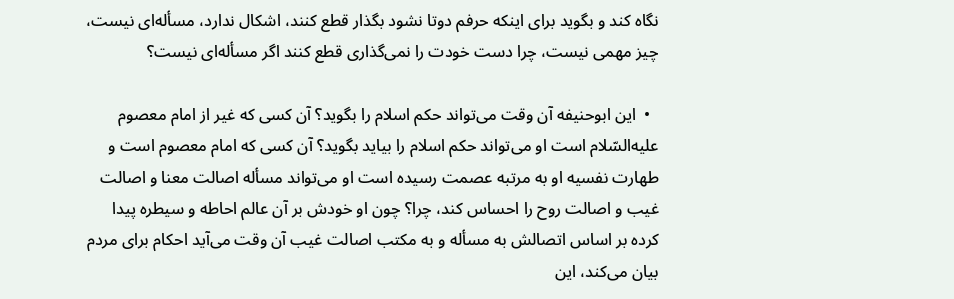نگاه كند و بگوید برای اینكه حرفم دوتا نشود بگذار قطع كنند، اشكال ندارد، مسأله‌ای نیست، چیز مهمی نیست، چرا دست خودت را نمی‌گذاری قطع كنند اگر مسأله‌ای نیست؟

  •  این ابوحنیفه آن وقت می‌تواند حكم اسلام را بگوید؟ آن كسی كه غیر از امام معصوم علیه‌السّلام است او می‌تواند حكم اسلام را بیاید بگوید؟ آن كسی كه امام معصوم است و طهارت نفسیه او به مرتبه عصمت رسیده است او می‌تواند مسأله اصالت معنا و اصالت غیب و اصالت روح را احساس كند، چرا؟ چون او خودش بر آن عالم احاطه و سیطره پیدا كرده بر اساس اتصالش به مسأله و به مكتب اصالت غیب آن وقت می‌آید احكام برای مردم بیان می‌كند، این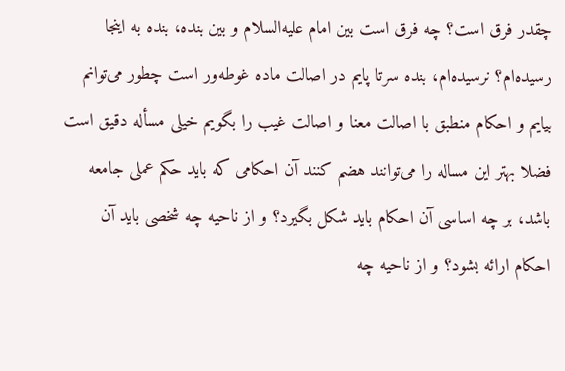چقدر فرق است؟ چه فرق است بین امام علیه‌السلام و بین بنده، بنده به اینجا رسیده‌ام؟ نرسیده‌ام، بنده سرتا پایم در اصالت ماده غوطه‌ور است چطور می‌توانم بیایم و احكام منطبق با اصالت معنا و اصالت غیب را بگویم خیلی مسأله دقیق است فضلا بهتر این مساله را می‌توانند هضم كنند آن احكامی كه باید حكم عملی جامعه باشد، بر چه اساسی آن احكام باید شكل بگیرد؟ و از ناحیه چه شخصی باید آن احكام ارائه بشود؟ و از ناحیه چه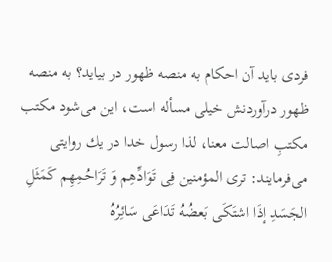فردی باید آن احكام به منصه ظهور در بیاید؟ به منصه ظهور درآوردنش خیلی مسأله است، این می‌شود مكتب مكتبِ اصالت معنا، لذا رسول خدا در یك روایتی می‌فرمایند: تری المؤمنین فِی تَوَادِّهِم وَ تَرَاحُمِهِم كَمَثَلِ الجَسَدِ إذَا اشتَكَی بَعضُهُ تَدَاعَی سَائِرُهُ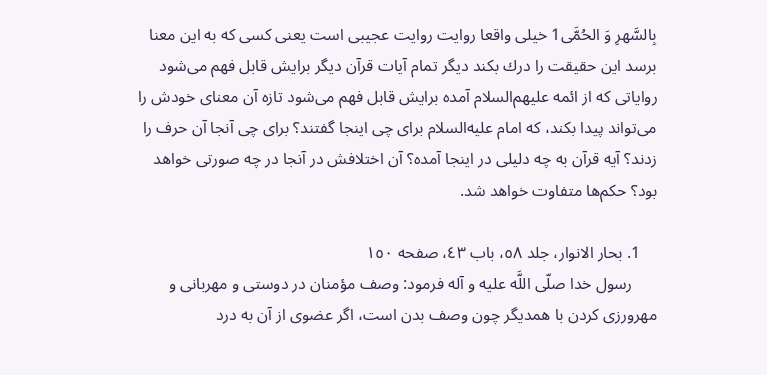بِالسَّهرِ وَ الحُمَّی‌1 خیلی واقعا روایت روایت عجیبی است یعنی كسی كه به این معنا برسد این حقیقت را درك بكند دیگر تمام آیات قرآن دیگر برایش قابل فهم می‌شود روایاتی كه از ائمه علیهم‌السلام آمده برایش قابل فهم می‌شود تازه آن معنای خودش را می‌تواند پیدا بكند، كه امام علیه‌السلام برای چی اینجا گفتند؟ برای چی آنجا آن حرف را زدند؟ آیه قرآن به چه دلیلی در اینجا آمده؟ آن اختلافش در آنجا در چه صورتی خواهد بود؟ حكم‌ها متفاوت خواهد شد.

    1. بحار الانوار، جلد ٥٨، باب ٤٣، صفحه ١٥٠
      رسول خدا صلّى اللَّه عليه و آله فرمود: وصف مؤمنان در دوستى و مهربانى و مهرورزى كردن با همديگر چون وصف بدن است، اگر عضوى از آن به درد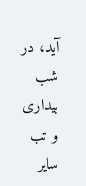آيد، در شب بيدارى و تب ساير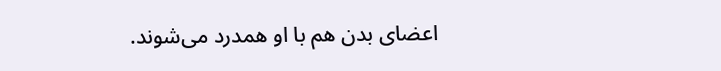اعضاى بدن هم با او همدرد مى‌شوند.